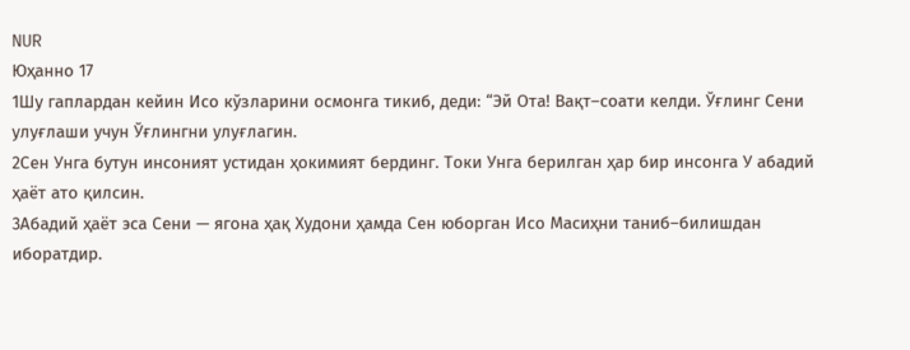NUR
Юҳанно 17
1Шу гаплардан кейин Исо кўзларини осмонга тикиб, деди: “Эй Ота! Вақт–соати келди. Ўғлинг Сени улуғлаши учун Ўғлингни улуғлагин.
2Сен Унга бутун инсоният устидан ҳокимият бердинг. Токи Унга берилган ҳар бир инсонга У абадий ҳаёт ато қилсин.
3Абадий ҳаёт эса Сени — ягона ҳақ Худони ҳамда Сен юборган Исо Масиҳни таниб–билишдан иборатдир.